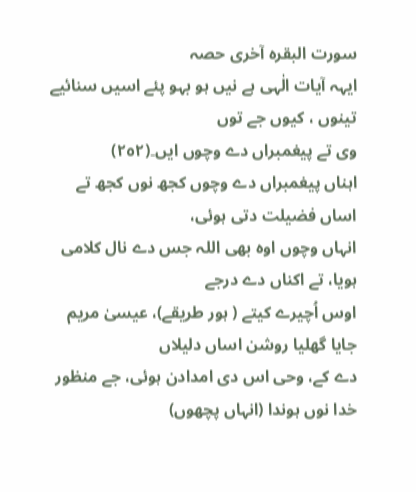سورت البقرہ آخری حصہ
ایہہ آیات الٰہی ہے نیں ہو بہو پئے اسیں سنائیے تینوں ، کیوں جے توں
وی تے پیغمبراں دے وچوں ایں۔(٢٥٢)
اہناں پیغمبراں دے وچوں کجھ نوں کجھ تے اساں فضیلت دتی ہوئی،
انہاں وچوں اوہ بھی اللہ جس دے نال کلامی ہویا، تے اکناں دے درجے
اوس اُچیرے کیتے ( ہور طریقے)، عیسیٰ مریم جایا گھلیا روشن اساں دلیلاں
دے کے، وحی اس دی امدادن ہوئی، جے منظور خدا نوں ہوندا (انہاں پچھوں)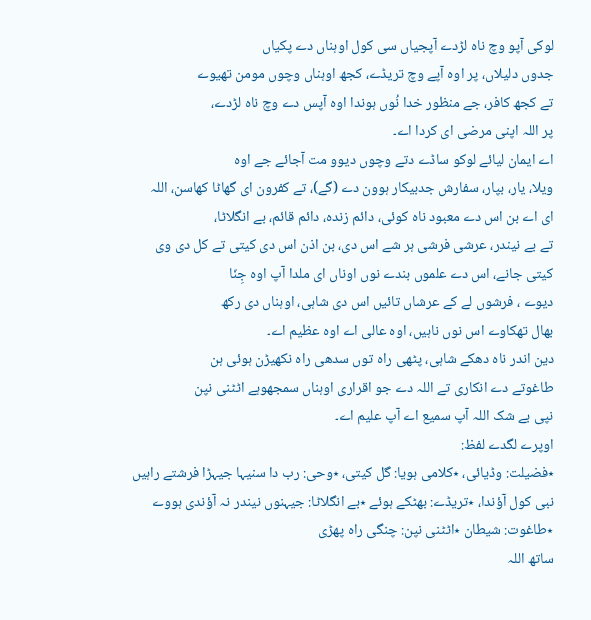لوکی آپو وچ ناہ لڑدے آپجیاں سی کول اوہناں دے پکیاں
جدوں دلیلاں، پر اوہ آپے وچ تریڈے، کجھ اوہناں وچوں مومن تھیوے
تے کجھ کافر، جے منظور خدا نُوں ہوندا اوہ آپس دے وچ ناہ لڑدے،
پر اللہ اپنی مرضی ای کردا اے۔
اے ایمان لیائے لوکو ساڈے دتے وچوں دیوو مت آجائے جے اوہ
ویلا، یار، بپار، سفارش جدبیکار ہوون دے (گے)، تے کفرون ای گھاٹا کھاسن، اللہ
ای اے بن اس دے معبود ناہ کوئی، دائم زندہ، دائم قائم، بے انگلاٹا،
تے بے نیندر، عرشی فرشی ہر شے اس دی، بن اذن اس دی کیتی تے کل دی وی
کیتی جانے، اس دے علموں بندے نوں اوناں ای ملدا آپ اوہ جِنّا
دیوے ، فرشوں لے کے عرشاں تائیں اس دی شاہی، اوہناں دی رکھ
بھال تھکاوے اس نوں ناہیں، اوہ عالی اے اوہ عظیم اے۔
دین اندر ناہ دھکے شاہی، پٹھی راہ توں سدھی راہ نکھیڑن ہوئی ہن
طاغوتے دے انکاری تے اللہ دے جو اقراری اوہناں سمجھوہے اٹٹنی نپن
نپی بے شک اللہ آپ سمیع اے آپ علیم اے۔
اوپرے لگدے لفظ:
٭فضیلت: وڈیائی، ٭کلامی ہویا: گل کیتی، ٭وحی: رب دا سنیہا جیہڑا فرشتے راہیں نبی کول آؤندا، ٭تریڈے: بھٹکے ہوئے ٭بے انگلاٹا: جیہنوں نیندر نہ آؤندی ہووے ٭طاغوت: شیطان ٭اٹٹنی نپن: چنگی راہ پھڑی
ساتھ اللہ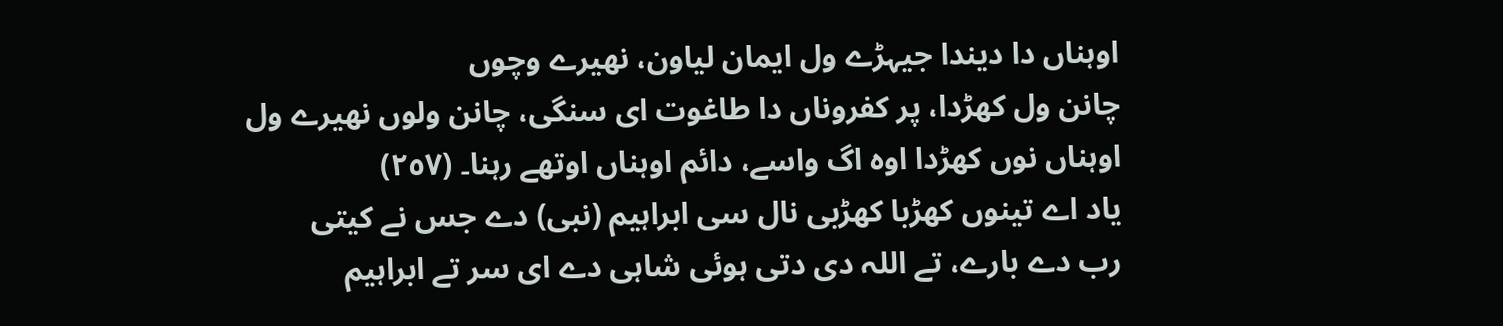اوہناں دا دیندا جیہڑے ول ایمان لیاون، نھیرے وچوں
چانن ول کھڑدا، پر کفروناں دا طاغوت ای سنگی، چانن ولوں نھیرے ول
اوہناں نوں کھڑدا اوہ اگ واسے، دائم اوہناں اوتھے رہنا۔ (٢٥٧)
یاد اے تینوں کھڑبا کھڑبی نال سی ابراہیم (نبی) دے جس نے کیتی
رب دے بارے، تے اللہ دی دتی ہوئی شاہی دے ای سر تے ابراہیم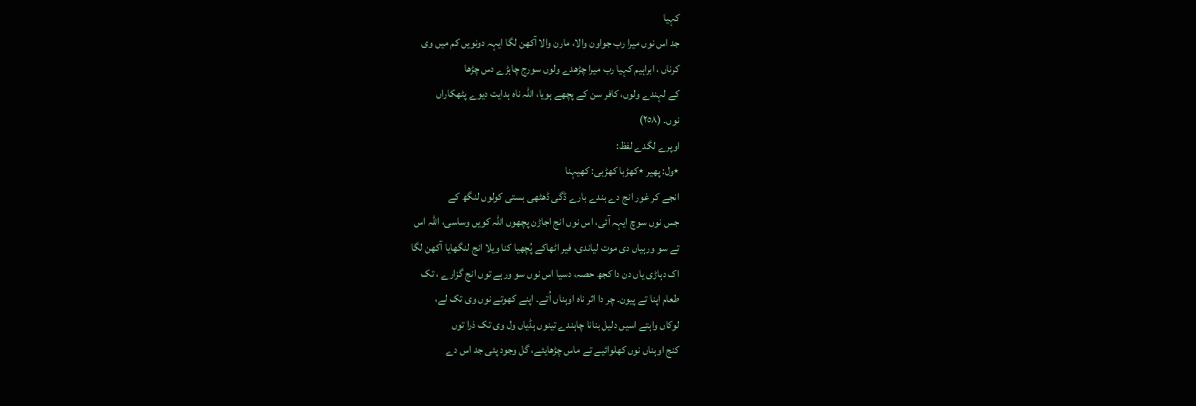کہیا
جد اس نوں میرا رب جواون والا، مارن والا آکھن لگا ایہہ دونویں کم میں وی
کرناں ، ابراہیم کہیا رب میرا چڑھدے ولوں سورج چاہڑے دس چڑھا
کے لہندے ولوں، کافر سن کے پچھے ہویا، اللہ ناہ ہدایت دیوے پٹھکاراں
نوں۔ (٢٥٨)
اوپرے لگدے لفظ:
٭ول: پھیر ٭کھڑبا کھڑبی: کھیہنا
انجے کر غور انج دے بندے بارے ڈگی ڈھٹھی بستی کولوں لنگھ کے
جس نوں سوچ ایہہ آئی، اس نوں انج اجاڑن پچھوں اللہ کویں وساسی، اللہ اس
تے سو ورہیاں دی موت لیاندی، فیر اٹھاکے پُچھیا کنا ویلا انج لنگھایا آکھن لگا
اک دہاڑی یاں دن دا کجھ حصہ، دسیا اس نوں سو ورہے توں انج گزارے ، تک
طعام اپنا تے پیون۔ چر دا اثر ناہ اوہناں اُتے۔ اپنے کھوتے نوں وی تک لے،
لوکاں واہتے اسیں دلیل بنانا چاہندے تینوں ہڈیاں ول وی تک ذرا توں
کنج اوہناں نوں کھلوائیے تے ماس چڑھایئے، گل وجود پئی جد اس دے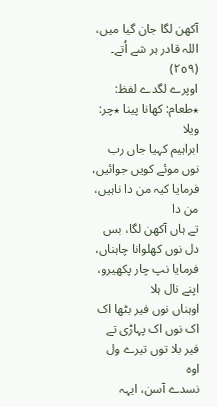آکھن لگا جان گیا میں، اللہ قادر ہر شے اُتے۔ (٢٥٩)
اوپرے لگدے لفظ:
٭طعام: کھانا پینا ٭چر: ویلا
ابراہیم کہیا جاں رب نوں موئے کویں جوائیں، فرمایا کیہ من دا ناہیں، من دا
تے ہاں آکھن لگا، بس دل نوں کھلوانا چاہناں، فرمایا نپ چار پکھیرو، اپنے نال ہلا
اوہناں نوں فیر بٹھا اک اک نوں اک پہاڑی تے فیر بلا توں تیرے ول اوہ
نسدے آسن، ایہہ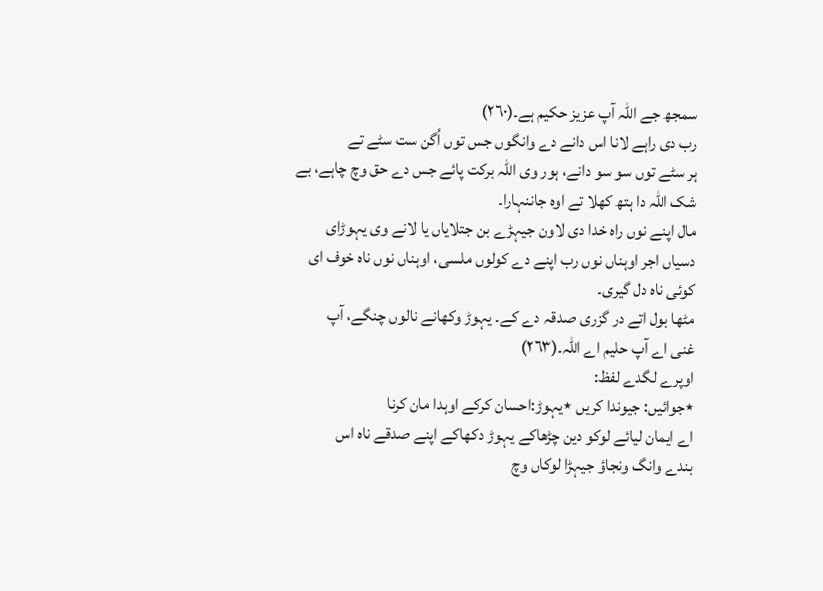سمجھ جے اللہ آپ عزیز حکیم ہے۔(٢٦٠)
رب دی راہے لانا اس دانے دے وانگوں جس توں اُگن ست سٹے تے
ہر سٹے توں سو سو دانے، ہور وی اللہ برکت پائے جس دے حق وچ چاہے، بے
شک اللہ دا ہتھ کھلا تے اوہ جاننہارا۔
مال اپنے نوں راہ خدا دی لاون جیہڑے بن جتلایاں یا لانے وی یہوڑای
دسیاں اجر اوہناں نوں رب اپنے دے کولوں ملسی، اوہناں نوں ناہ خوف ای
کوئی ناہ دل گیری۔
مٹھا بول اتے در گزری صدقہ دے کے۔ یہوڑ وکھانے نالوں چنگے، آپ
غنی اے آپ حلیم اے اللہ۔(٢٦٣)
اوپرے لگدے لفظ:
٭جوائیں: جیوندا کریں ٭یہوڑ:احسان کرکے اوہدا مان کرنا
اے ایمان لیائے لوکو دین چڑھاکے یہوڑ دکھاکے اپنے صدقے ناہ اس
بندے وانگ ونجاؤ جیہڑا لوکاں وچ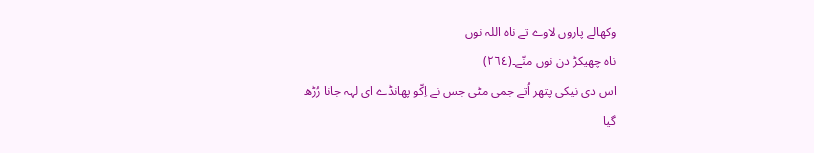وکھالے پاروں لاوے تے ناہ اللہ نوں
ناہ چھیکڑ دن نوں منّے۔(٢٦٤)
اس دی نیکی پتھر اُتے جمی مٹی جس نے اِکّو پھانڈے ای لہہ جانا رُڑھ
گیا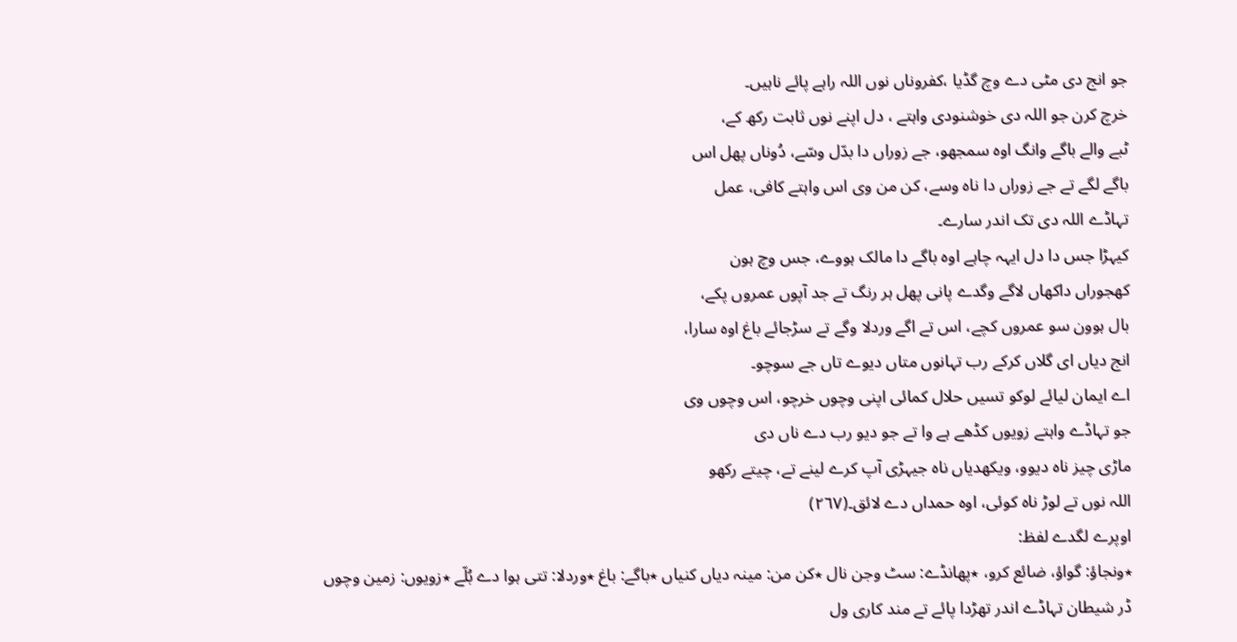جو انج دی مٹی دے وچ گڈیا ،کفروناں نوں اللہ راہے پائے ناہیں۔
خرچ کرن جو اللہ دی خوشنودی واہتے ، دل اپنے نوں ثابت رکھ کے،
ٹبے والے باگے وانگ اوہ سمجھو، جے زوراں دا بدّل وسّے، دُوناں پھل اس
باگے لگے تے جے زوراں دا ناہ وسے، کن من وی اس واہتے کافی، عمل
تہاڈے اللہ دی تک اندر سارے۔
کیہڑا جس دا دل ایہہ چاہے اوہ باگے دا مالک ہووے، جس وچ ہون
کھجوراں داکھاں لاگے وگدے پانی پھل ہر رنگ تے جد آپوں عمروں پکے،
بال ہوون سو عمروں کچے، اس تے اگے وردلا وگے تے سڑجائے باغ اوہ سارا،
انج دیاں ای گلاں کرکے رب تہانوں متاں دیوے تاں جے سوچو۔
اے ایمان لیائے لوکو تسیں حلال کمائی اپنی وچوں خرچو، اس وچوں وی
جو تہاڈے واہتے زویوں کڈھے ہے وا تے جو دیو رب دے ناں دی
ماڑی چیز ناہ دیوو، ویکھدیاں ناہ جیہڑی آپ کرے لینے تے، چیتے رکھو
اللہ نوں تے لوڑ ناہ کوئی، اوہ حمداں دے لائق۔(٢٦٧)
اوپرے لگدے لفظ:
٭ونجاؤ: گواؤ، ضائع کرو، ٭پھانڈے: سٹ وجن نال ٭کن من: مینہ دیاں کنیاں ٭باگے: باغ ٭وردلا: تتی ہوا دے بُلّے ٭زویوں: زمین وچوں
ڈر شیطان تہاڈے اندر تھڑدا پائے تے مند کاری ول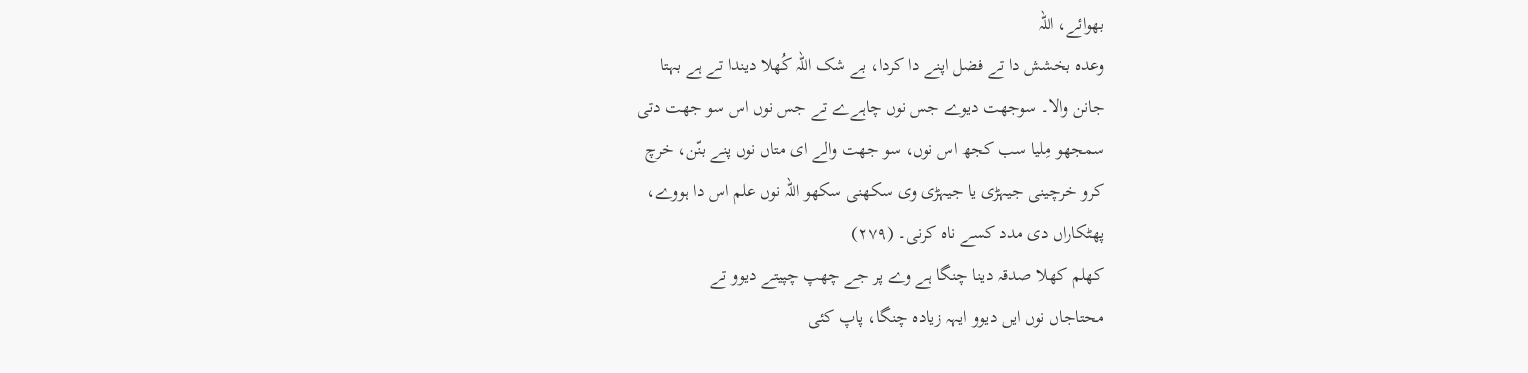بھوائے، اللہ
وعدہ بخشش دا تے فضل اپنے دا کردا، بے شک اللہ کُھلا دیندا تے ہے بہتا
جانن والا۔ سوجھت دیوے جس نوں چاہےے تے جس نوں اس سو جھت دتی
سمجھو مِلیا سب کجھ اس نوں، سو جھت والے ای متاں نوں پنے بنّن، خرچ
کرو خرچینی جیہڑی یا جیہڑی وی سکھنی سکھو اللہ نوں علم اس دا ہووے،
پھٹکاراں دی مدد کسے ناہ کرنی۔ (٢٧٩)
کھلم کھلا صدقہ دینا چنگا ہے وے پر جے چھپ چپیتے دیوو تے
محتاجاں نوں ایں دیوو ایہہ زیادہ چنگا، پاپ کئی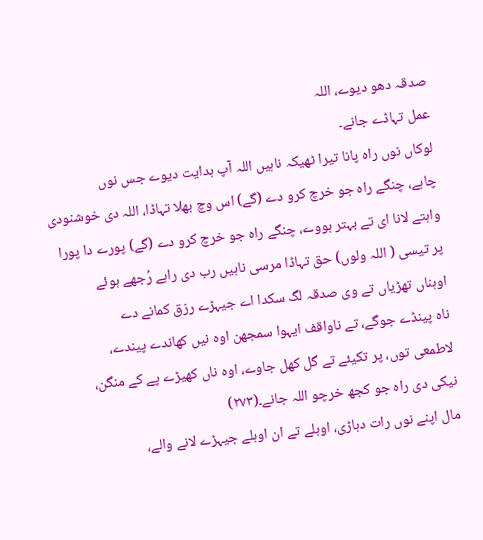صدقہ دھو دیوے، اللہ
عمل تہاڈے جانے۔
لوکاں نوں راہ پانا تیرا ٹھیکہ ناہیں اللہ آپ ہدایت دیوے جس نوں
چاہے، چنگے راہ جو خرچ کرو دے (گے) اس وچ بھلا تہاڈا، اللہ دی خوشنودی
واہتے لانا ای تے بہتر ہووے، چنگے راہ جو خرچ کرو دے (گے) پورے دا پورا
پر تیسی ( اللہ ولوں) حق تہاڈا مرسی ناہیں رب دی راہے رُجھے ہوئے
اوہناں تھڑیاں تے وی صدقہ لگ سکدا اے جیہڑے رزق کمانے دے
ناہ پینڈے جوگے، تے ناواقف ایہوا سمجھن اوہ نیں کھاندے پیندے،
لاطمعی توں، پر تکیئے تے گل کھل جاوے، اوہ ناں کھیڑے پے کے منگن،
نیکی دی راہ جو کجھ خرچو اللہ جانے۔(٢٧٣)
مال اپنے نوں رات دہاڑی، اوہلے تے ان اوہلے جیہڑے لانے والے،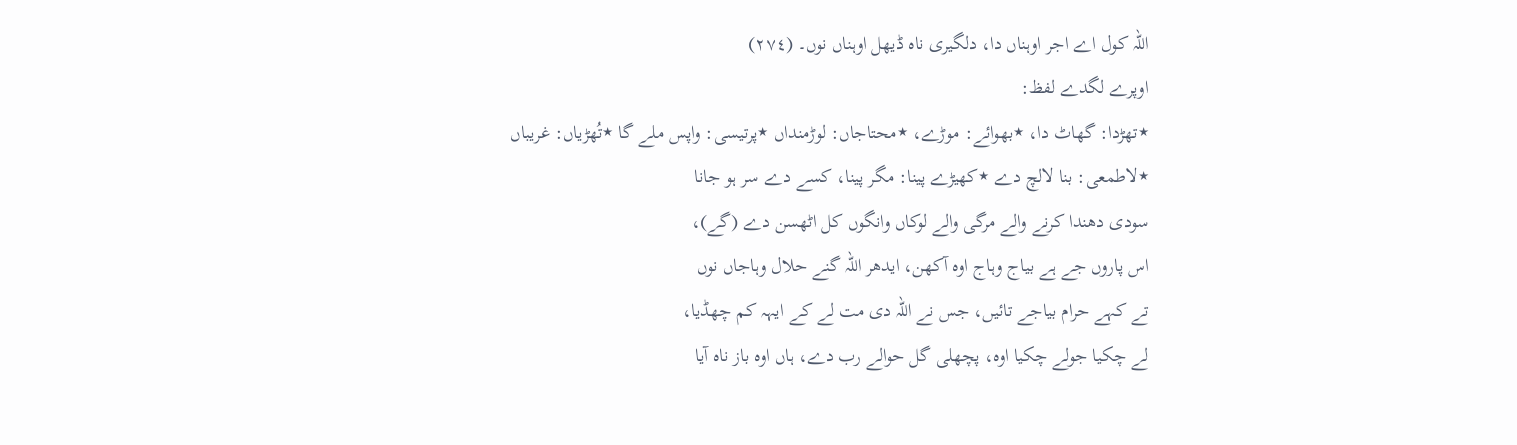اللہ کول اے اجر اوہناں دا، دلگیری ناہ ڈیھل اوہناں نوں۔ (٢٧٤)
اوپرے لگدے لفظ:
٭تھڑدا: گھاٹ دا، ٭بھوائے: موڑے، ٭محتاجاں: لوڑمنداں ٭پرتیسی: واپس ملے گا ٭تُھڑیاں: غریباں
٭لاطمعی: بنا لالچ دے ٭کھیڑے پینا: مگر پینا، کسے دے سر ہو جانا
سودی دھندا کرنے والے مرگی والے لوکاں وانگوں کل اٹھسن دے (گے)،
اس پاروں جے ہے بیاج وہاج اوہ آکھن، ایدھر اللہ گنے حلال وہاجاں نوں
تے کہے حرام بیاجے تائیں، جس نے اللہ دی مت لے کے ایہہ کم چھڈیا،
لے چکیا جولے چکیا اوہ، پچھلی گل حوالے رب دے، ہاں اوہ باز ناہ آیا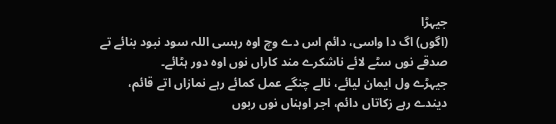جیہڑا
(اگوں) اگ دا واسی، دائم اس دے وچ اوہ رہسی اللہ سود نبود بنائے تے
صدقے نوں سٹے لائے ناشکرے مند کاراں نوں اوہ دور ہٹائے۔
جیہڑے ول ایمان لیائے، نالے چنگے عمل کمائے رہے نمازاں اتے قائم،
دیندے رہے زکاتاں دائم، اجر اوہناں نوں ربوں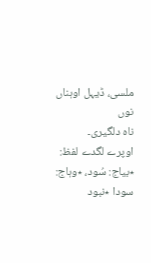ملسی، ڈیہل اوہناں نوں
ناہ دلگیری۔
اوپرے لگدے لفظ:
٭بیاج: سُود، ٭وہاج: سودا ٭نبود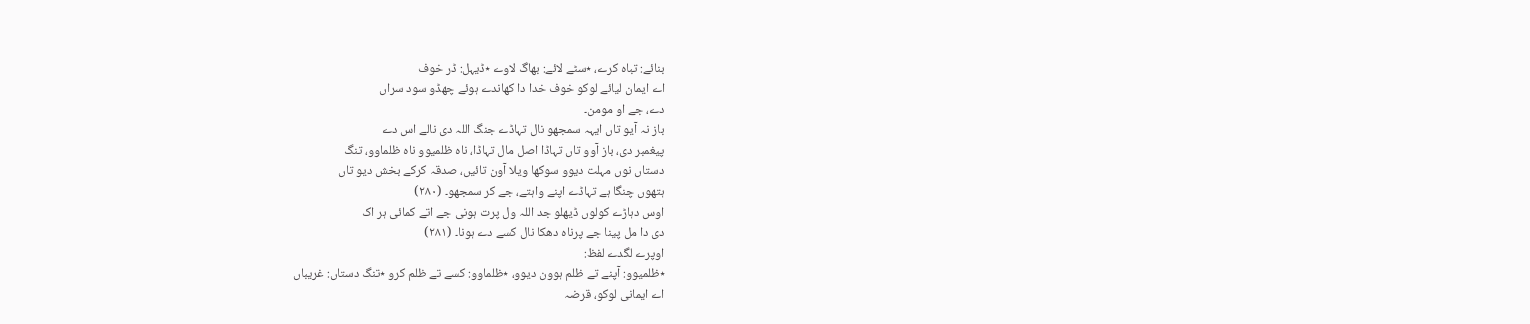بنائے: تباہ کرے، ٭سٹے لائے: بھاگ لاوے ٭ڈیہل: ڈر خوف
اے ایمان لیائے لوکو خوف خدا دا کھاندے ہوئے چھڈو سود سراں
دے، جے او مومن۔
باز نہ آیو تاں ایہہ سمجھو نال تہاڈے جنگ اللہ دی نالے اس دے
پیغمبر دی، باز آوو تاں تہاڈا اصل مال تہاڈا، ناہ ظلمیوو ناہ ظلماوو، تنگ
دستاں نوں مہلت دیوو سوکھا ویلا آون تائیں، صدقہ کرکے بخش دیو تاں
ہتھوں چنگا ہے تہاڈے اپنے واہتے، جے کر سمجھو۔ (٢٨٠)
اوس دہاڑے کولوں ڈیھلو جد اللہ ول پرت ہونی جے اتے کمائی ہر اک
دی دا مل پینا جے پرناہ دھکا نال کسے دے ہونا۔ (٢٨١)
اوپرے لگدے لفظ:
٭ظلمیوو: آپنے تے ظلم ہوون دیوو، ٭ظلماوو: کسے تے ظلم کرو ٭تنگ دستاں: غریباں
اے ایمانی لوکو، قرضہ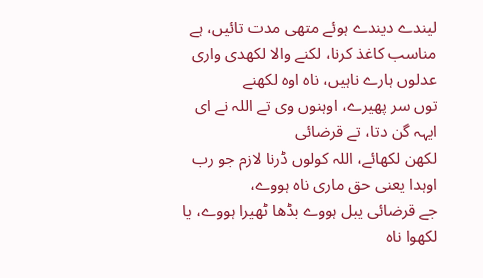لیندے دیندے ہوئے متھی مدت تائیں، ہے
مناسب کاغذ کرنا، لکنے والا لکھدی واری عدلوں ہارے ناہیں، ناہ اوہ لکھنے
توں سر پھیرے، اوہنوں وی تے اللہ نے ای ایہہ گن دتا، تے قرضائی
لکھن لکھائے، اللہ کولوں ڈرنا لازم جو رب اوہدا یعنی حق ماری ناہ ہووے،
جے قرضائی یبل ہووے بڈھا ٹھیرا ہووے، یا لکھوا ناہ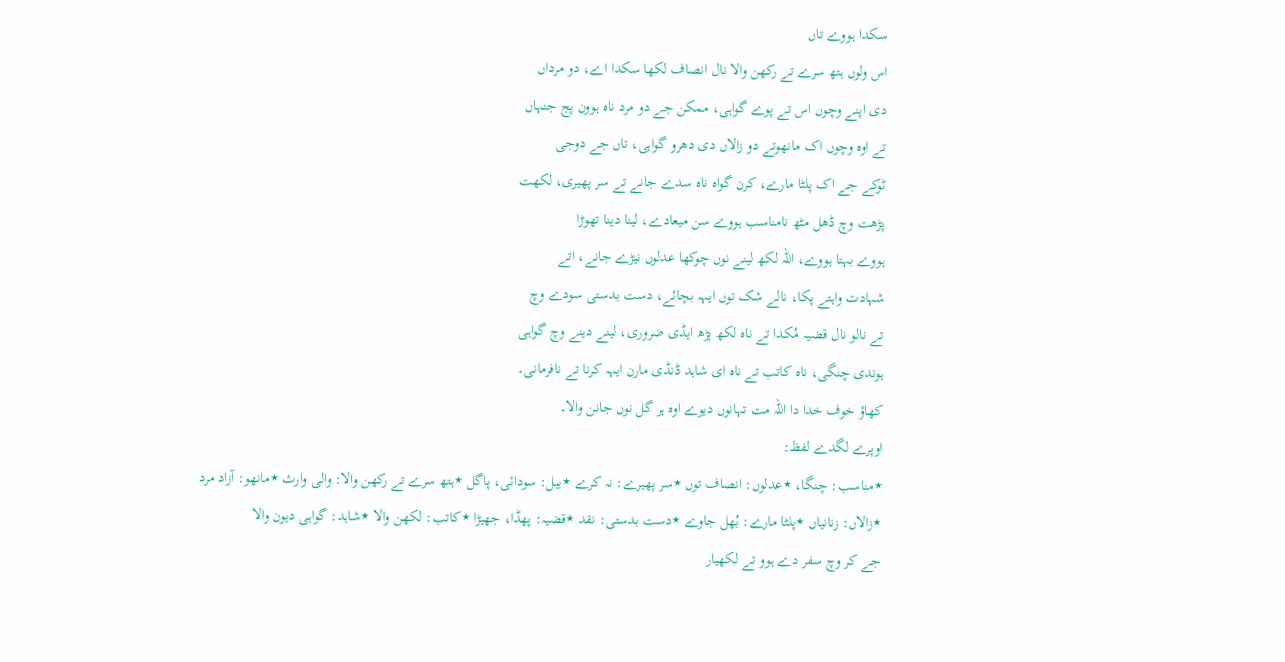سکدا ہووے تاں
اس ولوں ہتھ سرے تے رکھن والا نال انصاف لکھا سکدا اے، دو مرداں
دی اپنے وچوں اس تے پوے گواہی، ممکن جے دو مرد ناہ ہوون پج جنہاں
تے اوہ وچوں اک مانھوتے دو زالاں دی دھرو گواہی، تاں جے دوجی
ٹوکے جے اک پلٹا مارے، کرن گواہ ناہ سدے جانے تے سر پھیری، لکھت
پڑھت وچ ڈھل مٹھ نامناسب ہووے سن میعادے، لینا دینا تھوڑا
ہووے بہتا ہووے، اللہ لکھ لینے نوں چوکھا عدلوں نیڑے جانے، اتے
شہادت واہتے پکا، نالے شک توں ایہہ بچائے، دست بدستی سودے وچ
تے نالو نال قضیہ مُکدا تے ناہ لکھ پڑھ ایڈی ضروری، لینے دینے وچ گواہی
ہوندی چنگی، ناہ کاتب تے ناہ ای شاہد ڈنڈی مارن ایہہ کرنا تے نافرمانی۔
کھاؤ خوف خدا دا اللہ مت تہانوں دیوے اوہ ہر گل نوں جانن والا۔
اوپرے لگدے لفظ:
٭مناسب: چنگا، ٭عدلوں: انصاف توں ٭سر پھیرے: نہ کرے ٭یبل: سودائی، پاگل ٭ہتھ سرے تے رکھن والا: والی وارث ٭مانھو: آزاد مرد ٭زالاں: زنانیاں ٭پلٹا مارے: بُھل جاوے ٭دست بدستی: نقد ٭قضیہ: پھڈا، جھیڑا ٭کاتب: لکھن والا ٭شاہد: گواہی دیون والا
جے کر وچ سفر دے ہوو تے لکھیار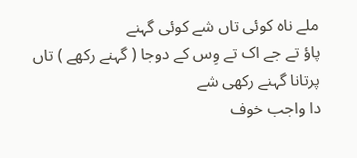ملے ناہ کوئی تاں شے کوئی گہنے
پاؤ تے جے اک تے وِس کے دوجا ( گہنے رکھے ) تاں پرتانا گہنے رکھی شے
دا واجب خوف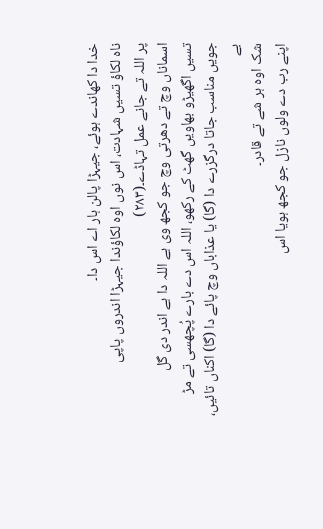خدا دا کھاندے ہوئے، جیہڑا پالن ہار اے اس دا۔
ناہ لکاؤ تسیں شہادت، اس نوں اوہ لکاؤندا جیہڑا اندروں پاپی
پر اللہ تے جانے عمل تہاڈے۔(٢٨٣)
اسماناں وچ تے دھرتی وچ جو کجھ وی ہے اللہ دا ہے اندر دی گل
تسیں اگھیڑو بھاویں گھٹ کے رکھو، اللہ اس دے بارے پُچھسی تے مڑ
جویں مناسب جاتا درگزرے دا (گا) یا عذاباں وچ پائے دا (گا) اکناں تائیں، بے
شک اوہ ہر شے تے قادر۔
اپنے رب دے ولوں نازل جو کجھ ہویا اس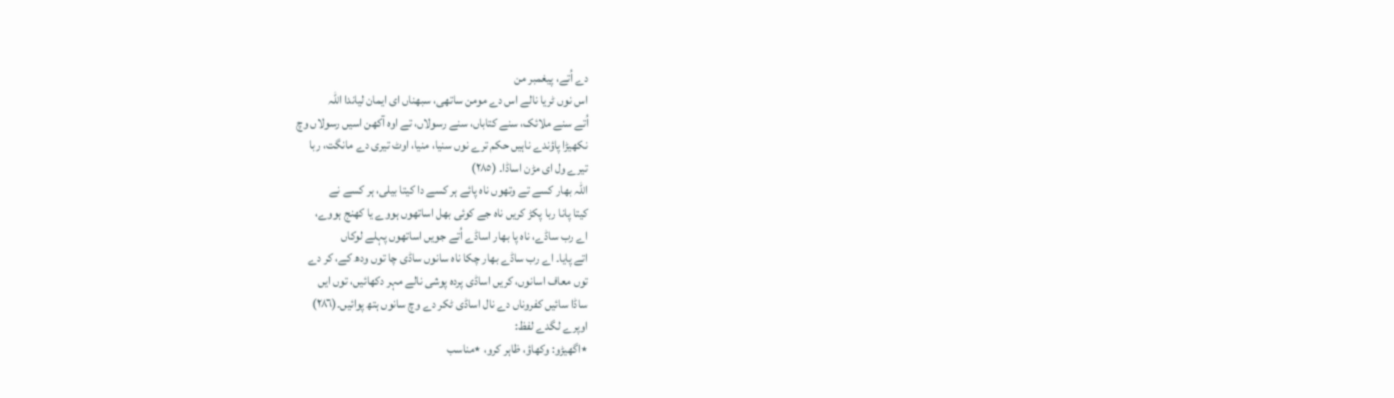دے اُتے، پیغمبر من
اس نوں ٹریا نالے اس دے مومن ساتھی، سبھناں ای ایمان لیاندا اللہ
اُتے سنے ملائک، سنے کتاباں، سنے رسولاں، تے اوہ آکھن اسیں رسولاں وچ
نکھیڑا پاؤندے ناہیں حکم ترے نوں سنیا، منیا، اوٹ تیری دے مانگت، ربا
تیرے ول ای مڑن اساڈا۔ (٢٨٥)
اللہ بھار کسے تے وتھوں ناہ پائے ہر کسے دا کیتا بیلی، ہر کسے نے
کیتا پانا ربا پکڑ کریں ناہ جے کوئی بھل اساتھوں ہووے یا کھنج ہووے،
اے رب ساڈے، ناہ پا بھار اساڈے اُتے جویں اساتھوں پہلے لوکاں
اتے پایا۔ اے رب ساڈے بھار چکا ناہ سانوں ساڈی چا توں ودھ کے، کر دے
توں معاف اسانوں، کریں اساڈی پردہ پوشی نالے مہر دکھائیں، توں ایں
ساڈا سائیں کفروناں دے نال اساڈی ٹکر دے وچ سانوں ہتھ پوائیں۔(٢٨٦)
اوپرے لگدے لفظ:
٭اگھیڑو: وکھاؤ، ظاہر کرو، ٭مناسب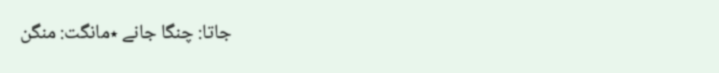جاتا: چنگا جانے ٭مانگت: منگن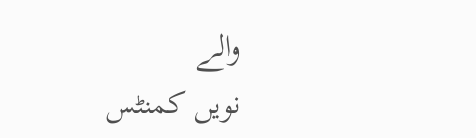والے
نویں کمنٹس